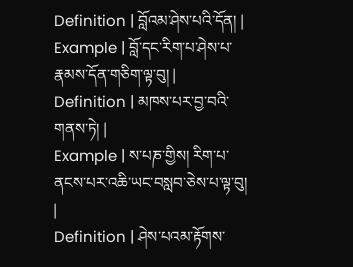Definition | བློའམ་ཤེས་པའི་དོན། |
Example | བློ་དང་རིག་པ་ཤེས་པ་རྣམས་དོན་གཅིག་ལྟ་བུ། |
Definition | མཁས་པར་བྱ་བའི་གནས་ཏེ། |
Example | ས་པཎ་གྱིས། རིག་པ་ནངས་པར་འཆི་ཡང་བསླབ་ཅེས་པ་ལྟ་བུ། |
Definition | ཤེས་པའམ་རྟོགས་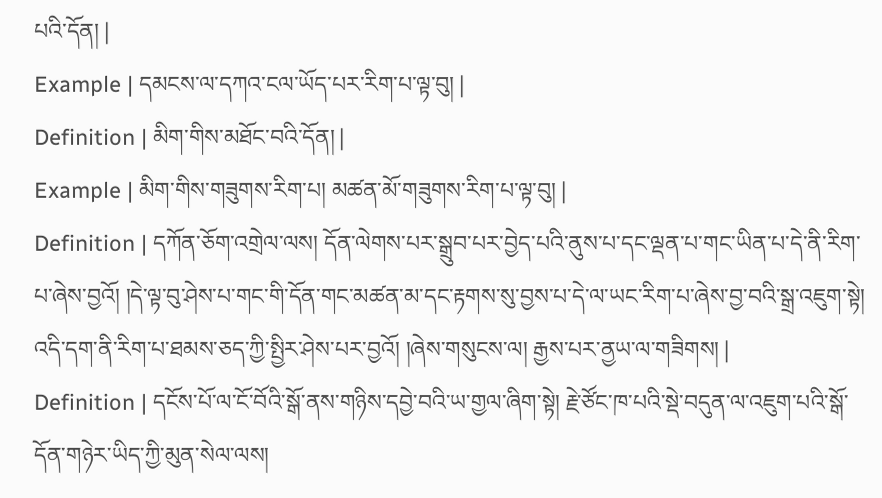པའི་དོན། |
Example | དམངས་ལ་དཀའ་ངལ་ཡོད་པར་རིག་པ་ལྟ་བུ། |
Definition | མིག་གིས་མཐོང་བའི་དོན། |
Example | མིག་གིས་གཟུགས་རིག་པ། མཚན་མོ་གཟུགས་རིག་པ་ལྟ་བུ། |
Definition | དཀོན་ཅོག་འགྲེལ་ལས། དོན་ལེགས་པར་སྒྲུབ་པར་བྱེད་པའི་ནུས་པ་དང་ལྡན་པ་གང་ཡིན་པ་དེ་ནི་རིག་པ་ཞེས་བྱའོ། །དེ་ལྟ་བུ་ཤེས་པ་གང་གི་དོན་གང་མཚན་མ་དང་རྟགས་སུ་བྱས་པ་དེ་ལ་ཡང་རིག་པ་ཞེས་བྱ་བའི་སྒྲ་འཇུག་སྟེ། འདི་དག་ནི་རིག་པ་ཐམས་ཅད་ཀྱི་སྤྱིར་ཤེས་པར་བྱའོ། །ཞེས་གསུངས་ལ། རྒྱས་པར་ནྱཡ་ལ་གཟིགས། |
Definition | དངོས་པོ་ལ་ངོ་བོའི་སྒོ་ནས་གཉིས་དབྱེ་བའི་ཡ་གྱལ་ཞིག་སྟེ། རྗེ་ཙོང་ཁ་པའི་སྡེ་བདུན་ལ་འཇུག་པའི་སྒོ་དོན་གཉེར་ཡིད་ཀྱི་མུན་སེལ་ལས།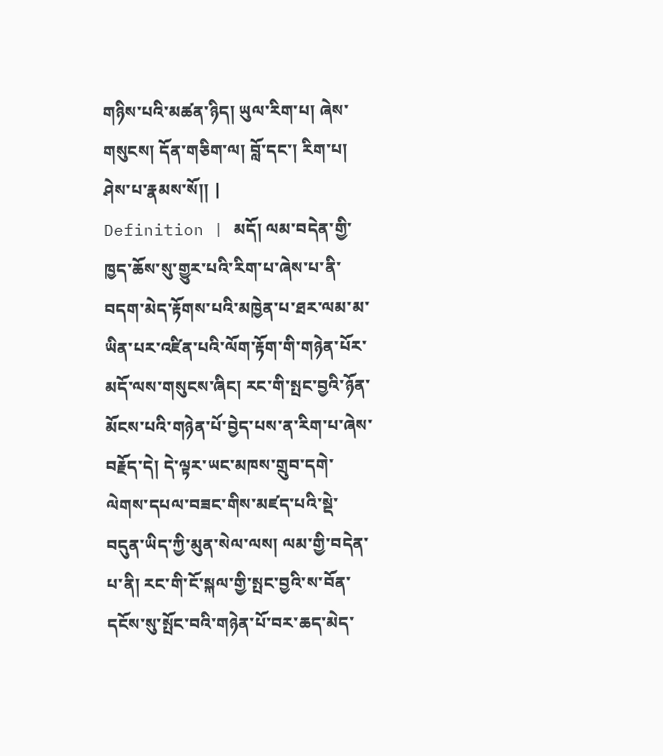གཉིས་པའི་མཚན་ཉིད། ཡུལ་རིག་པ། ཞེས་གསུངས། དོན་གཅིག་ལ། བློ་དང་། རིག་པ། ཤེས་པ་རྣམས་སོ།། |
Definition | མདོ། ལམ་བདེན་གྱི་ཁྱད་ཆོས་སུ་གྱུར་པའི་རིག་པ་ཞེས་པ་ནི་བདག་མེད་རྟོགས་པའི་མཁྱེན་པ་ཐར་ལམ་མ་ཡིན་པར་འཛིན་པའི་ལོག་རྟོག་གི་གཉེན་པོར་མདོ་ལས་གསུངས་ཞིང། རང་གི་སྤང་བྱའི་ཉོན་མོངས་པའི་གཉེན་པོ་བྱེད་པས་ན་རིག་པ་ཞེས་བརྗོད་དེ། དེ་ལྟར་ཡང་མཁས་གྲུབ་དགེ་ལེགས་དཔལ་བཟང་གིས་མཛད་པའི་སྡེ་བདུན་ཡིད་ཀྱི་མུན་སེལ་ལས། ལམ་གྱི་བདེན་པ་ནི། རང་གི་ངོ་སྐལ་གྱི་སྤང་བྱའི་ས་བོན་དངོས་སུ་སྤོང་བའི་གཉེན་པོ་བར་ཆད་མེད་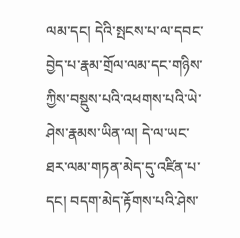ལམ་དང། དེའི་སྤངས་པ་ལ་དབང་བྱེད་པ་རྣམ་གྲོལ་ལམ་དང་གཉིས་ཀྱིས་བསྡུས་པའི་འཕགས་པའི་ཡེ་ཤེས་རྣམས་ཡིན་ལ། དེ་ལ་ཡང་ཐར་ལམ་གཏན་མེད་དུ་འཛིན་པ་དང། བདག་མེད་རྟོགས་པའི་ཤེས་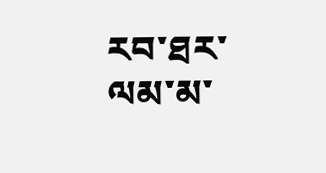རབ་ཐར་ལམ་མ་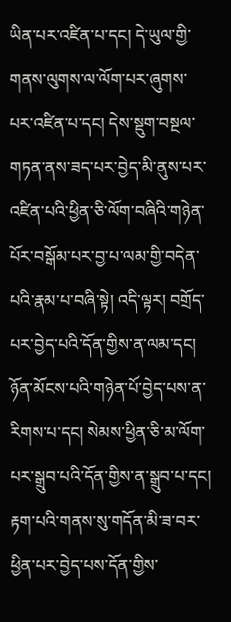ཡིན་པར་འཛིན་པ་དང། དེ་ཡུལ་གྱི་གནས་ལུགས་ལ་ལོག་པར་ཞུགས་པར་འཛིན་པ་དང། དེས་སྡུག་བསྔལ་གཏན་ནས་ཟད་པར་བྱེད་མི་ནུས་པར་འཛིན་པའི་ཕྱིན་ཅི་ལོག་བཞིའི་གཉེན་པོར་བསྒོམ་པར་བྱ་པ་ལམ་གྱི་བདེན་པའི་རྣམ་པ་བཞི་སྟེ། འདི་ལྟར། བགྲོད་པར་བྱེད་པའི་དོན་གྱིས་ན་ལམ་དང། ཉོན་མོངས་པའི་གཉེན་པོ་བྱེད་པས་ན་རིགས་པ་དང། སེམས་ཕྱིན་ཅི་མ་ལོག་པར་སྒྲུབ་པའི་དོན་གྱིས་ན་སྒྲུབ་པ་དང། རྟག་པའི་གནས་སུ་གདོན་མི་ཟ་བར་ཕྱིན་པར་བྱེད་པས་དོན་གྱིས་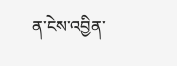ན་ངེས་འབྱིན་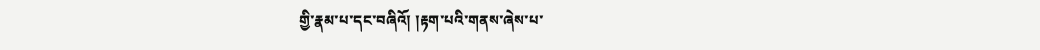གྱི་རྣམ་པ་དང་བཞིའོ། །རྟག་པའི་གནས་ཞེས་པ་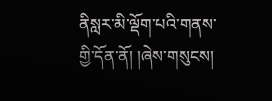ནིསླར་མི་ལྡོག་པའི་གནས་གྱི་དོན་ནོ། །ཞེས་གསུངས།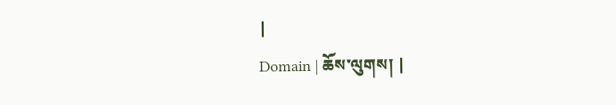|
Domain | ཆོས་ལུགས། |